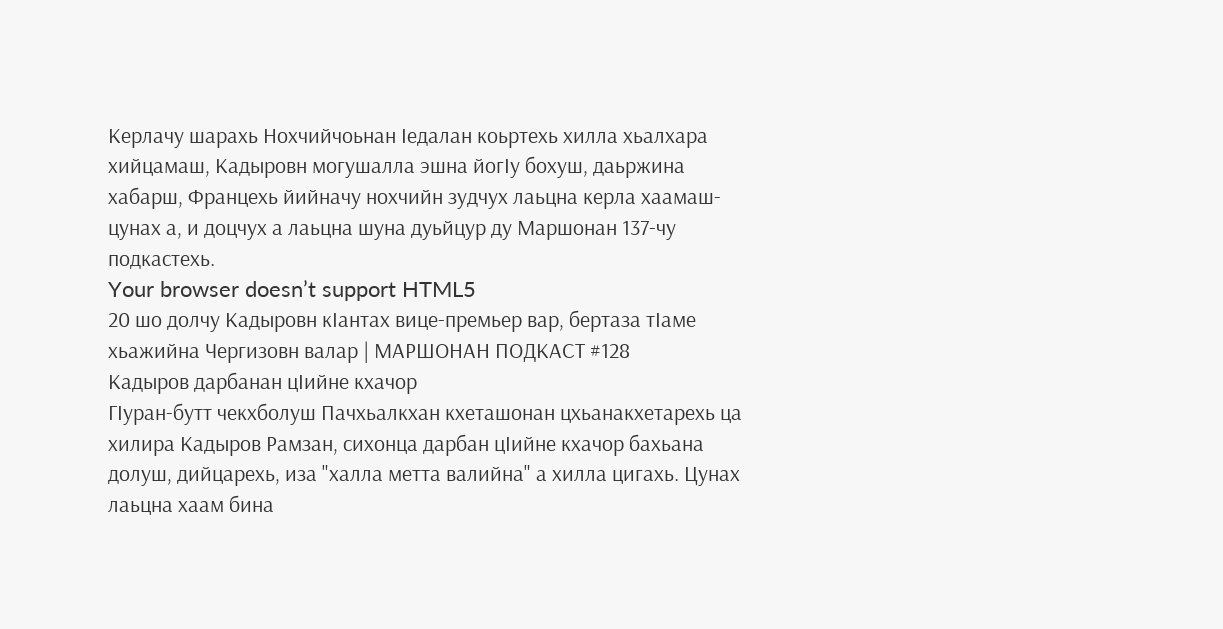Керлачу шарахь Нохчийчоьнан Ӏедалан коьртехь хилла хьалхара хийцамаш, Кадыровн могушалла эшна йогIу бохуш, даьржина хабарш, Францехь йийначу нохчийн зудчух лаьцна керла хаамаш- цунах а, и доцчух а лаьцна шуна дуьйцур ду Маршонан 137-чу подкастехь.
Your browser doesn’t support HTML5
20 шо долчу Кадыровн кIантах вице-премьер вар, бертаза тIаме хьажийна Чергизовн валар | МАРШОНАН ПОДКАСТ #128
Кадыров дарбанан цIийне кхачор
ГIуран-бутт чекхболуш Пачхьалкхан кхеташонан цхьанакхетарехь ца хилира Кадыров Рамзан, сихонца дарбан цӀийне кхачор бахьана долуш, дийцарехь, иза "халла метта валийна" а хилла цигахь. Цунах лаьцна хаам бина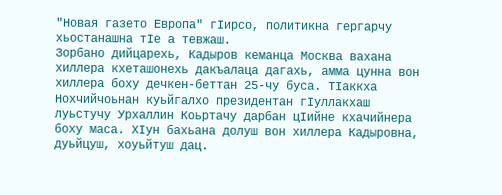"Новая газето Европа" гIирсо, политикна гергарчу хьостанашна тӀе а тевжаш.
Зорбано дийцарехь, Кадыров кеманца Москва вахана хиллера кхеташонехь дакъалаца дагахь, амма цунна вон хиллера боху дечкен-беттан 25-чу буса. ТIаккха Нохчийчоьнан куьйгалхо президентан гIуллакхаш луьстучу Урхаллин Коьртачу дарбан цӀийне кхачийнера боху маса. ХIун бахьана долуш вон хиллера Кадыровна, дуьйцуш, хоуьйтуш дац.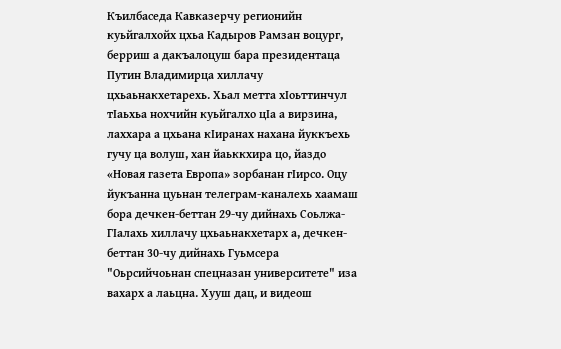Къилбаседа Кавказерчу регионийн куьйгалхойх цхьа Кадыров Рамзан воцург, берриш а дакъалоцуш бара президентаца Путин Владимирца хиллачу цхьаьнакхетарехь. Хьал метта хIоьттинчул тIаьхьа нохчийн куьйгалхо цӀа а вирзина, лаххара а цхьана кӀиранах нахана йуккъехь гучу ца волуш, хан йаьккхира цо, йаздо «Новая газета Европа» зорбанан гIирсо. Оцу йукъанна цуьнан телеграм-каналехь хаамаш бора дечкен-беттан 29-чу дийнахь Соьлжа-ГӀалахь хиллачу цхьаьнакхетарх а, дечкен-беттан 30-чу дийнахь Гуьмсера "Оьрсийчоьнан спецназан университете" иза вахарх а лаьцна. Хууш дац, и видеош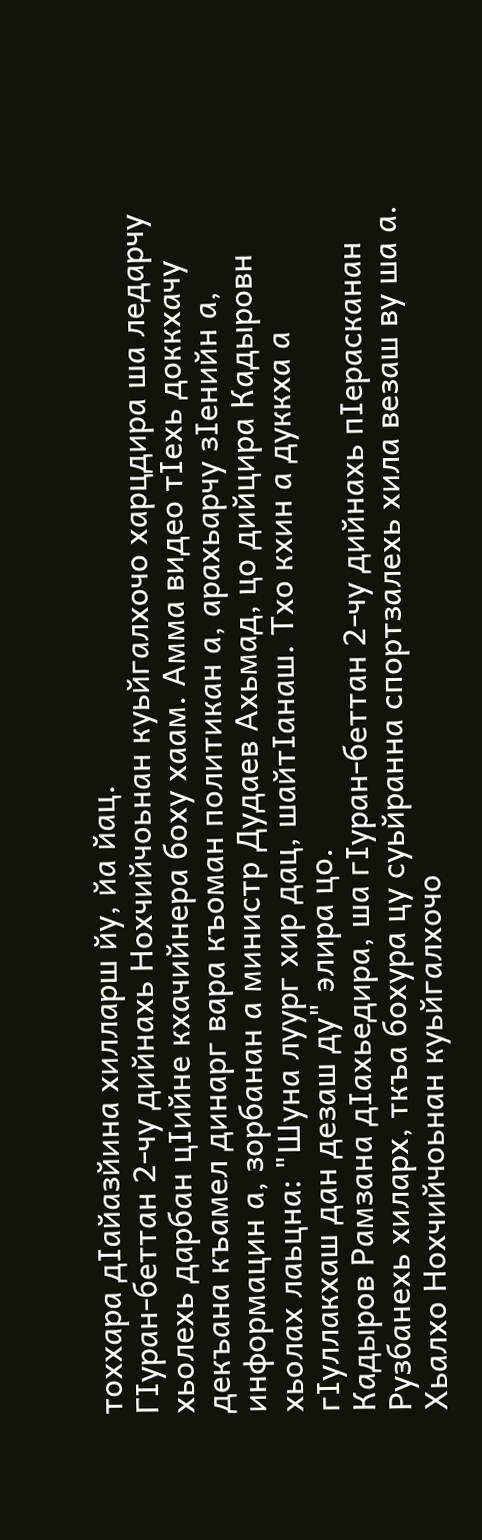тоххара дIайазйина хилларш йу, йа йац.
ГIуран-беттан 2-чу дийнахь Нохчийчоьнан куьйгалхочо харцдира ша ледарчу хьолехь дарбан цӀийне кхачийнера боху хаам. Амма видео тӀехь доккхачу декъана къамел динарг вара къоман политикан а, арахьарчу зӀенийн а, информацин а, зорбанан а министр Дудаев Ахьмад, цо дийцира Кадыровн хьолах лаьцна: "Шуна луург хир дац, шайтIанаш. Тхо кхин а дуккха а гIуллакхаш дан дезаш ду" элира цо.
Кадыров Рамзана дӀахьедира, ша гIуран-беттан 2-чу дийнахь пӀерасканан Рузбанехь хиларх, ткъа бохура цу суьйранна спортзалехь хила везаш ву ша а.
Хьалхо Нохчийчоьнан куьйгалхочо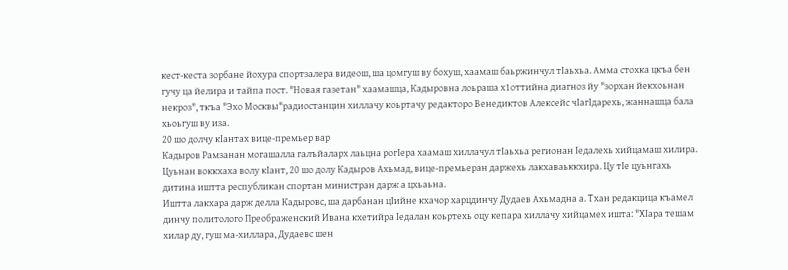кест-кеста зорбане йохура спортзалера видеош, ша цомгуш ву бохуш, хаамаш баьржинчул тӀаьхьа. Амма стохка цкъа бен гучу ца йелира и тайпа пост. "Новая газетан" хаамашца, Кадыровна лоьраша х1оттийна диагноз йу "зорхан йекхоьнан некроз", ткъа "Эхо Москвы"радиостанцин хиллачу коьртачу редакторо Венедиктов Алексейс чIагIдарехь, жаннашца бала хьоьгуш ву иза.
20 шо долчу кIантах вице-премьер вар
Кадыров Рамзанан могашалла галъйаларх лаьцна рогIера хаамаш хиллачул тIаьхьа регионан Ӏедалехь хийцамаш хилира. Цуьнан воккхаха волу кӀант, 20 шо долу Кадыров Ахьмад, вице-премьеран даржехь лакхаваьккхира. Цу тIе цуьнгахь дитина иштта республикан спортан министран дарж а цхьаьна.
Иштта лакхара дарж делла Кадыровс, ша дарбанан цIийне кхачор харцдинчу Дудаев Ахьмадна а. Тхан редакцица къамел динчу политолого Преображенский Ивана кхетийра Iедалан коьртехь оцу кепара хиллачу хийцамех ишта: "ХIара тешам хилар ду, гуш ма-хиллара, Дудаевс шен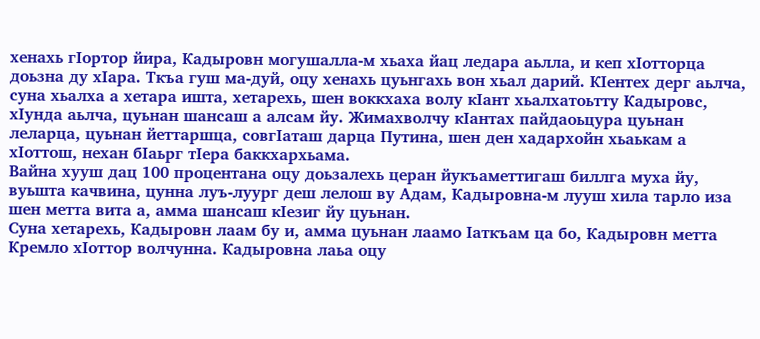хенахь гIортор йира, Кадыровн могушалла-м хьаха йац ледара аьлла, и кеп хIотторца доьзна ду хIара. Ткъа гуш ма-дуй, оцу хенахь цуьнгахь вон хьал дарий. КIентех дерг аьлча, суна хьалха а хетара ишта, хетарехь, шен воккхаха волу кIант хьалхатоьтту Кадыровс, хIунда аьлча, цуьнан шансаш а алсам йу. Жимахволчу кӀантах пайдаоьцура цуьнан леларца, цуьнан йеттаршца, совгIаташ дарца Путина, шен ден хадархойн хьаькам а хIоттош, нехан бIаьрг тIера баккхархьама.
Вайна хууш дац 100 процентана оцу доьзалехь церан йукъаметтигаш биллга муха йу, вуьшта качвина, цунна луъ-луург деш лелош ву Адам, Кадыровна-м лууш хила тарло иза шен метта вита а, амма шансаш кIезиг йу цуьнан.
Суна хетарехь, Кадыровн лаам бу и, амма цуьнан лаамо Iаткъам ца бо, Кадыровн метта Кремло хIоттор волчунна. Кадыровна лаьа оцу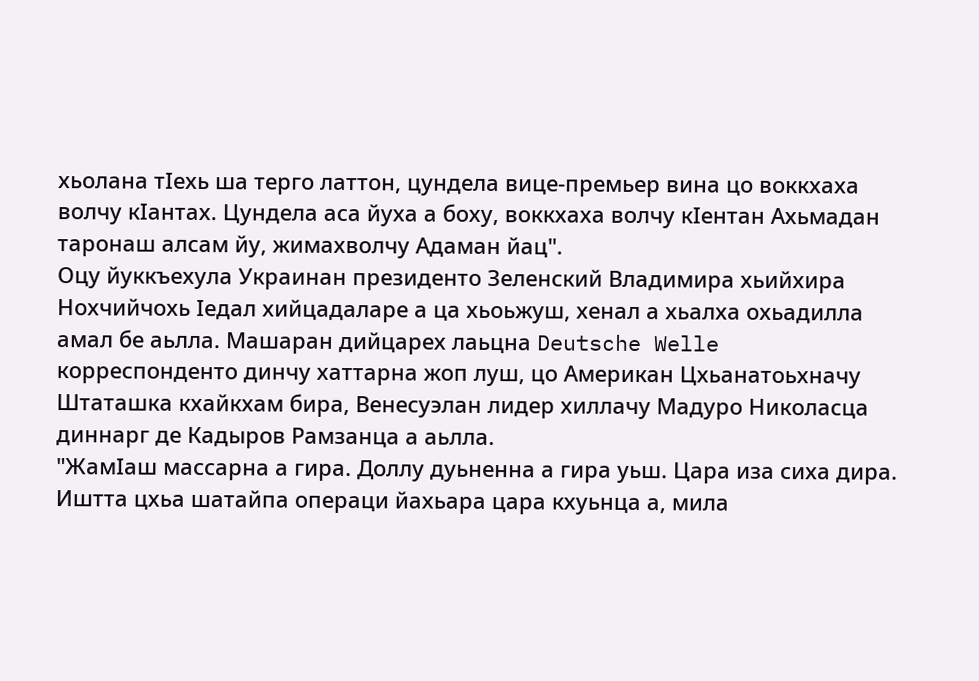хьолана тIехь ша терго латтон, цундела вице-премьер вина цо воккхаха волчу кIантах. Цундела аса йуха а боху, воккхаха волчу кIентан Ахьмадан таронаш алсам йу, жимахволчу Адаман йац".
Оцу йуккъехула Украинан президенто Зеленский Владимира хьийхира Нохчийчохь Iедал хийцадаларе а ца хьоьжуш, хенал а хьалха охьадилла амал бе аьлла. Машаран дийцарех лаьцна Deutsche Welle корреспонденто динчу хаттарна жоп луш, цо Американ Цхьанатоьхначу Штаташка кхайкхам бира, Венесуэлан лидер хиллачу Мадуро Николасца диннарг де Кадыров Рамзанца а аьлла.
"ЖамӀаш массарна а гира. Доллу дуьненна а гира уьш. Цара иза сиха дира. Иштта цхьа шатайпа операци йахьара цара кхуьнца а, мила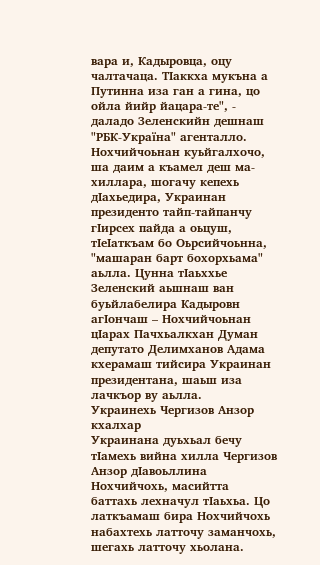вара и, Кадыровца, оцу чалтачаца. ТӀаккха мукъна а Путинна иза ган а гина, цо ойла йийр йацара-те", - даладо Зеленскийн дешнаш "РБК-Україна" агенталло.
Нохчийчоьнан куьйгалхочо, ша даим а къамел деш ма-хиллара, шогачу кепехь дIахьедира, Украинан президенто тайп-тайпанчу гӀирсех пайда а оьцуш, тӀеӀаткъам бо Оьрсийчоьнна, "машаран барт бохорхьама" аьлла. Цунна тIаьххье Зеленский аьшнаш ван буьйлабелира Кадыровн агIончаш – Нохчийчоьнан цIарах Пачхьалкхан Думан депутато Делимханов Адама кхерамаш тийсира Украинан президентана, шаьш иза лачкъор ву аьлла.
Украинехь Чергизов Анзор кхалхар
Украинана дуьхьал бечу тIамехь вийна хилла Чергизов Анзор дIавоьллина Нохчийчохь, масийтта баттахь лехначул тIаьхьа. Цо латкъамаш бира Нохчийчохь набахтехь латточу заманчохь, шегахь латточу хьолана.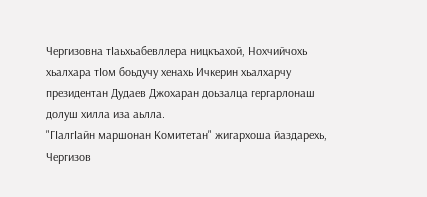Чергизовна тIаьхьабевллера ницкъахой, Нохчийчохь хьалхара тӀом боьдучу хенахь Ичкерин хьалхарчу президентан Дудаев Джохаран доьзалца гергарлонаш долуш хилла иза аьлла.
"ГIалгIайн маршонан Комитетан" жигархоша йаздарехь, Чергизов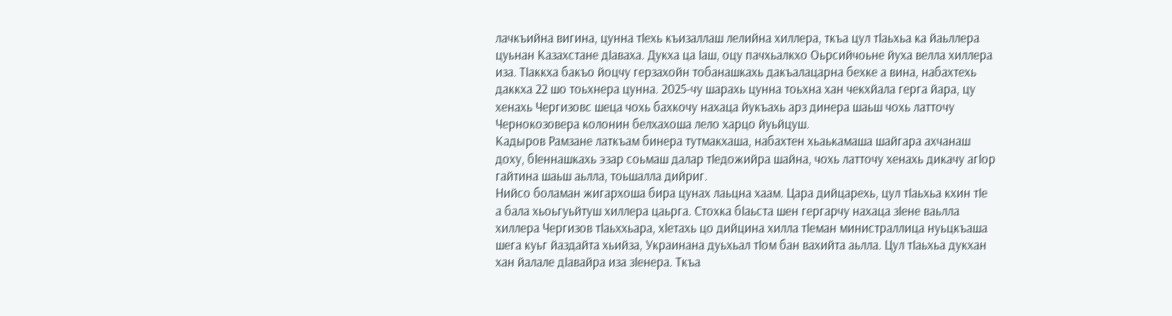лачкъийна вигина, цунна тIехь къизаллаш лелийна хиллера, ткъа цул тIаьхьа ка йаьллера цуьнан Казахстане дIаваха. Дукха ца Iаш, оцу пачхьалкхо Оьрсийчоьне йуха велла хиллера иза. ТIаккха бакъо йоцчу герзахойн тобанашкахь дакъалацарна бехке а вина, набахтехь даккха 22 шо тоьхнера цунна. 2025-чу шарахь цунна тоьхна хан чекхйала герга йара, цу хенахь Чергизовс шеца чохь бахкочу нахаца йукъахь арз динера шаьш чохь латточу Чернокозовера колонин белхахоша лело харцо йуьйцуш.
Кадыров Рамзане латкъам бинера тутмакхаша, набахтен хьаькамаша шайгара ахчанаш доху, бIеннашкахь эзар соьмаш далар тIедожийра шайна, чохь латточу хенахь дикачу агIор гайтина шаьш аьлла, тоьшалла дийриг.
Нийсо боламан жигархоша бира цунах лаьцна хаам. Цара дийцарехь, цул тIаьхьа кхин тIе а бала хьоьгуьйтуш хиллера цаьрга. Стохка бIаьста шен гергарчу нахаца зIене ваьлла хиллера Чергизов тIаьххьара, хIетахь цо дийцина хилла тIеман министраллица нуьцкъаша шега куьг йаздайта хьийза, Украинана дуьхьал тIом бан вахийта аьлла. Цул тIаьхьа дукхан хан йалале дIавайра иза зIенера. Ткъа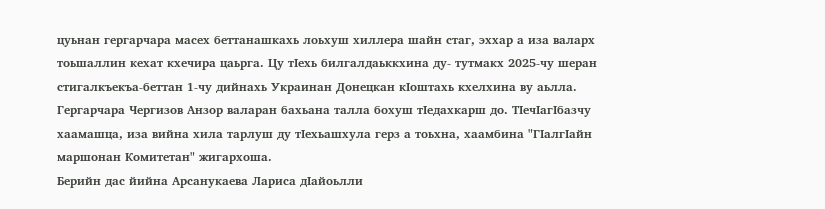цуьнан гергарчара масех беттанашкахь лоьхуш хиллера шайн стаг, эххар а иза валарх тоьшаллин кехат кхечира цаьрга. Цу тIехь билгалдаьккхина ду- тутмакх 2025-чу шеран стигалкъекъа-беттан 1-чу дийнахь Украинан Донецкан кIоштахь кхелхина ву аьлла.
Гергарчара Чергизов Анзор валаран бахьана талла бохуш тIедахкарш до. ТIечIагIбазчу хаамашца, иза вийна хила тарлуш ду тIехьашхула герз а тоьхна, хаамбина "ГIалгIайн маршонан Комитетан" жигархоша.
Берийн дас йийна Арсанукаева Лариса дIайоьлли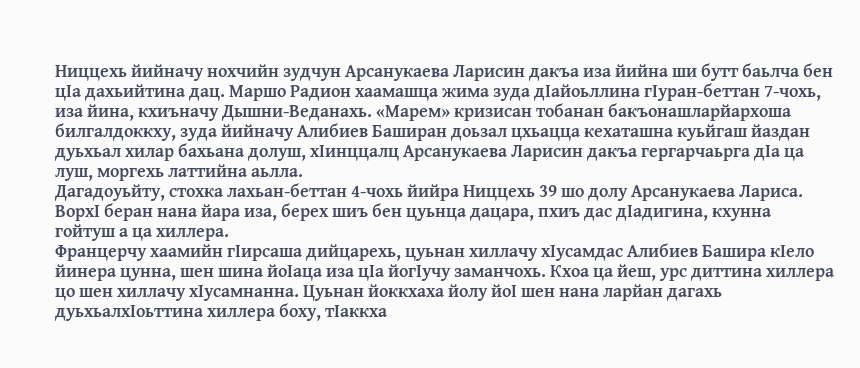Ниццехь йийначу нохчийн зудчун Арсанукаева Ларисин дакъа иза йийна ши бутт баьлча бен цӀа дахьийтина дац. Маршо Радион хаамашца жима зуда дIайоьллина гIуран-беттан 7-чохь, иза йина, кхиъначу Дышни-Веданахь. «Марем» кризисан тобанан бакъонашларйархоша билгалдоккху, зуда йийначу Алибиев Баширан доьзал цхьацца кехаташна куьйгаш йаздан дуьхьал хилар бахьана долуш, хIинццалц Арсанукаева Ларисин дакъа гергарчаьрга дIа ца луш, моргехь латтийна аьлла.
Дагадоуьйту, стохка лахьан-беттан 4-чохь йийра Ниццехь 39 шо долу Арсанукаева Лариса. ВорхI беран нана йара иза, берех шиъ бен цуьнца дацара, пхиъ дас дIадигина, кхунна гойтуш а ца хиллера.
Францерчу хаамийн гӀирсаша дийцарехь, цуьнан хиллачу хIусамдас Алибиев Башира кIело йинера цунна, шен шина йоIаца иза цIа йогIучу заманчохь. Кхоа ца йеш, урс диттина хиллера цо шен хиллачу хIусамнанна. Цуьнан йоккхаха йолу йоӀ шен нана ларйан дагахь дуьхьалхIоьттина хиллера боху, тIаккха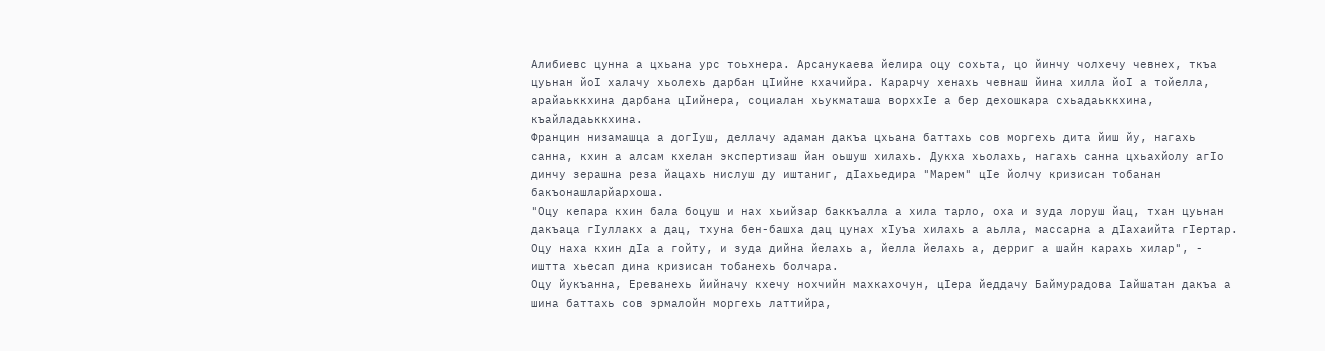Алибиевс цунна а цхьана урс тоьхнера. Арсанукаева йелира оцу сохьта, цо йинчу чолхечу чевнех, ткъа цуьнан йоӀ халачу хьолехь дарбан цӀийне кхачийра. Карарчу хенахь чевнаш йина хилла йоI а тойелла, арайаьккхина дарбана цIийнера, социалан хьукматаша ворххIе а бер дехошкара схьадаьккхина, къайладаьккхина.
Францин низамашца а догIуш, деллачу адаман дакъа цхьана баттахь сов моргехь дита йиш йу, нагахь санна, кхин а алсам кхелан экспертизаш йан оьшуш хилахь. Дукха хьолахь, нагахь санна цхьахйолу агIо динчу зерашна реза йацахь нислуш ду иштаниг, дIахьедира "Марем" цIе йолчу кризисан тобанан бакъонашларйархоша.
"Оцу кепара кхин бала боцуш и нах хьийзар баккъалла а хила тарло, оха и зуда лоруш йац, тхан цуьнан дакъаца гIуллакх а дац, тхуна бен-башха дац цунах хIуъа хилахь а аьлла, массарна а дIахаийта гIертар. Оцу наха кхин дIа а гойту, и зуда дийна йелахь а, йелла йелахь а, дерриг а шайн карахь хилар", - иштта хьесап дина кризисан тобанехь болчара.
Оцу йукъанна, Ереванехь йийначу кхечу нохчийн махкахочун, цIера йеддачу Баймурадова Ӏайшатан дакъа а шина баттахь сов эрмалойн моргехь латтийра,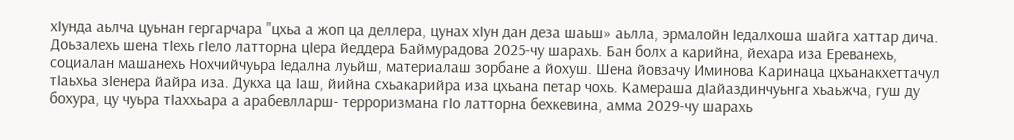хӀунда аьлча цуьнан гергарчара "цхьа а жоп ца деллера, цунах хӀун дан деза шаьш» аьлла, эрмалойн Iедалхоша шайга хаттар дича.
Доьзалехь шена тIехь гIело латторна цIера йеддера Баймурадова 2025-чу шарахь. Бан болх а карийна, йехара иза Ереванехь, социалан машанехь Нохчийчуьра Iедална луьйш, материалаш зорбане а йохуш. Шена йовзачу Иминова Каринаца цхьанакхеттачул тIаьхьа зIенера йайра иза. Дукха ца Iаш, йийна схьакарийра иза цхьана петар чохь. Камераша дIайаздинчуьнга хьаьжча, гуш ду бохура, цу чуьра тIаххьара а арабевлларш- терроризмана гIо латторна бехкевина, амма 2029-чу шарахь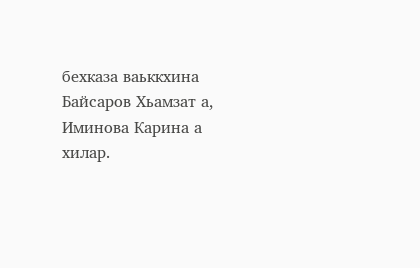бехказа ваьккхина Байсаров Хьамзат а, Иминова Карина а хилар.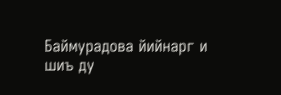Баймурадова йийнарг и шиъ ду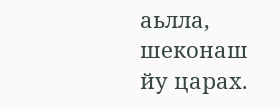аьлла, шеконаш йу царах.